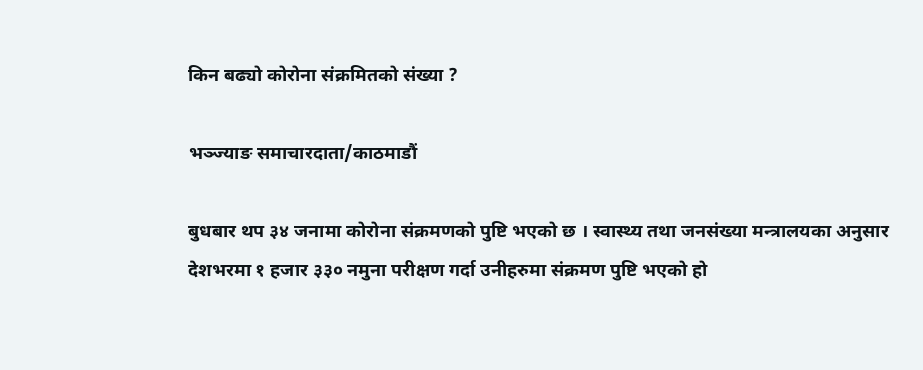किन बढ्यो कोरोना संक्रमितको संख्या ?

भञ्ज्याङ समाचारदाता/काठमाडौं

बुधबार थप ३४ जनामा कोरोना संक्रमणको पुष्टि भएको छ । स्वास्थ्य तथा जनसंख्या मन्त्रालयका अनुसार देशभरमा १ हजार ३३० नमुना परीक्षण गर्दा उनीहरुमा संक्रमण पुष्टि भएको हो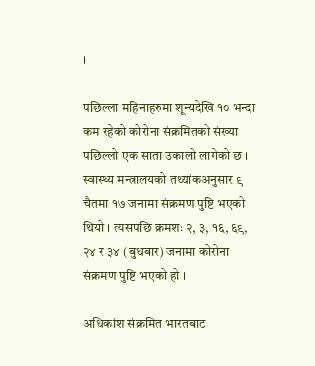।

पछिल्ला महिनाहरुमा शून्यदेखि १० भन्दा कम रहेको कोरोना संक्रमितको संख्या पछिल्लो एक साता उकालो लागेको छ । स्वास्थ्य मन्त्रालयको तथ्यांकअनुसार ९ चैतमा १७ जनामा संक्रमण पुष्टि भएको थियो । त्यसपछि क्रमशः २, ३, १६, ६९, २४ र ३४ (बुधबार) जनामा कोरोना संक्रमण पुष्टि भएको हो ।

अधिकांश संक्रमित भारतबाट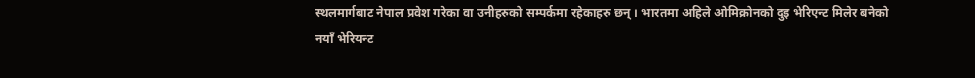स्थलमार्गबाट नेपाल प्रवेश गरेका वा उनीहरुको सम्पर्कमा रहेकाहरु छन् । भारतमा अहिले ओमिक्रोनको दुइ भेरिएन्ट मिलेर बनेको नयाँ भेरियन्ट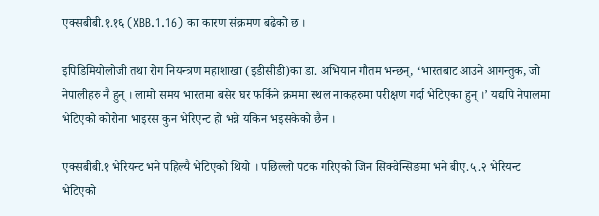एक्सबीबी.१.१६ (XBB.1.16) का कारण संक्रमण बढेको छ ।

इपिडिमियोलोजी तथा रोग नियन्त्रण महाशाखा (इडीसीडी)का डा. अभियान गौतम भन्छन्, ‘भारतबाट आउने आगन्तुक, जो नेपालीहरु नै हुन् । लामो समय भारतमा बसेर घर फर्किने क्रममा स्थल नाकहरुमा परीक्षण गर्दा भेटिएका हुन् ।’ यद्यपि नेपालमा भेटिएको कोरोना भाइरस कुन भेरिएन्ट हो भन्ने यकिन भइसकेको छैन ।

एक्सबीबी.१ भेरियन्ट भने पहिल्यै भेटिएको थियो । पछिल्लो पटक गरिएको जिन सिक्वेन्सिङमा भने बीए.५.२ भेरियन्ट भेटिएको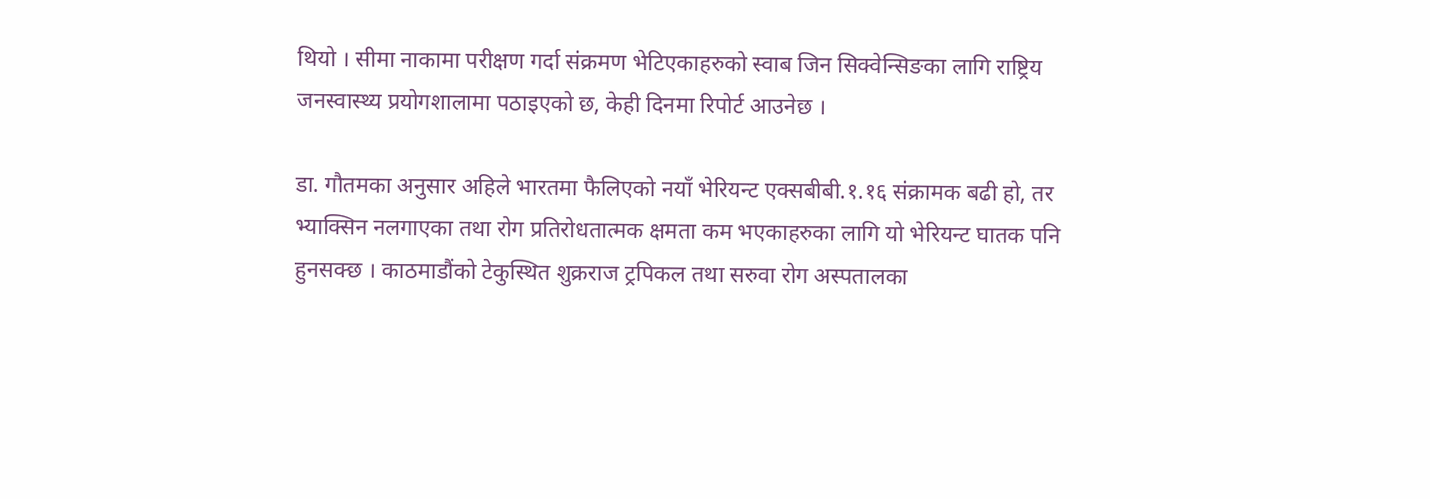थियो । सीमा नाकामा परीक्षण गर्दा संक्रमण भेटिएकाहरुको स्वाब जिन सिक्वेन्सिङका लागि राष्ट्रिय जनस्वास्थ्य प्रयोगशालामा पठाइएको छ, केही दिनमा रिपोर्ट आउनेछ ।

डा. गौतमका अनुसार अहिले भारतमा फैलिएको नयाँ भेरियन्ट एक्सबीबी.१.१६ संक्रामक बढी हो, तर भ्याक्सिन नलगाएका तथा रोग प्रतिरोधतात्मक क्षमता कम भएकाहरुका लागि यो भेरियन्ट घातक पनि हुनसक्छ । काठमाडौंको टेकुस्थित शुक्रराज ट्रपिकल तथा सरुवा रोग अस्पतालका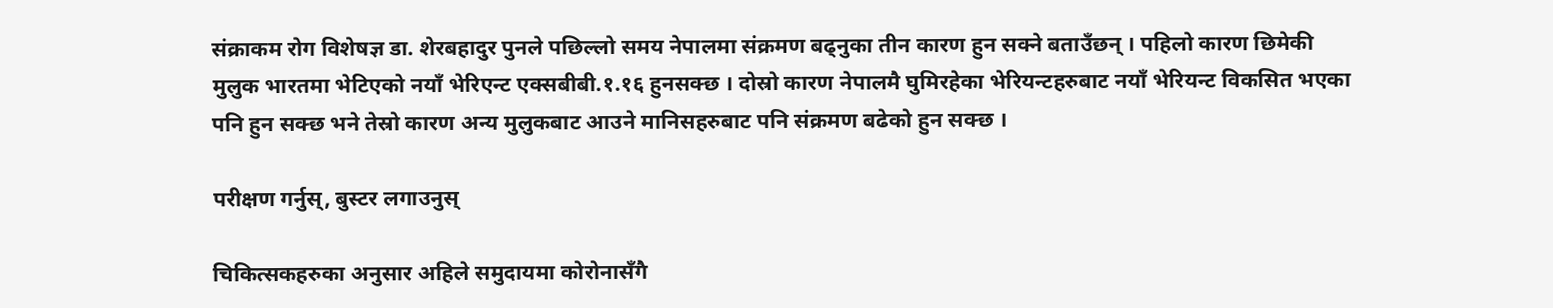संक्राकम रोग विशेषज्ञ डा. शेरबहादुर पुनले पछिल्लो समय नेपालमा संक्रमण बढ्नुका तीन कारण हुन सक्ने बताउँछन् । पहिलो कारण छिमेकी मुलुक भारतमा भेटिएको नयाँ भेरिएन्ट एक्सबीबी.१.१६ हुनसक्छ । दोस्रो कारण नेपालमै घुमिरहेका भेरियन्टहरुबाट नयाँ भेरियन्ट विकसित भएका पनि हुन सक्छ भने तेस्रो कारण अन्य मुलुकबाट आउने मानिसहरुबाट पनि संक्रमण बढेको हुन सक्छ ।

परीक्षण गर्नुस्, बुस्टर लगाउनुस्

चिकित्सकहरुका अनुसार अहिले समुदायमा कोरोनासँगै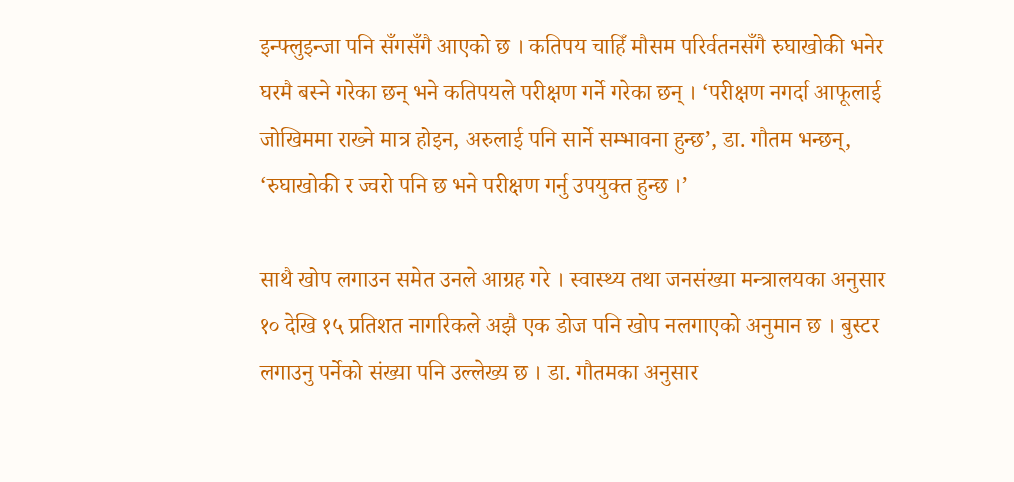इन्फ्लुइन्जा पनि सँगसँगै आएको छ । कतिपय चाहिँ मौसम परिर्वतनसँगै रुघाखोकी भनेर घरमै बस्ने गरेका छन् भने कतिपयले परीक्षण गर्ने गरेका छन् । ‘परीक्षण नगर्दा आफूलाई जोखिममा राख्ने मात्र होइन, अरुलाई पनि सार्ने सम्भावना हुन्छ’, डा. गौतम भन्छन्, ‘रुघाखोकी र ज्वरो पनि छ भने परीक्षण गर्नु उपयुक्त हुन्छ ।’

साथै खोप लगाउन समेत उनले आग्रह गरे । स्वास्थ्य तथा जनसंख्या मन्त्रालयका अनुसार १० देखि १५ प्रतिशत नागरिकले अझै एक डोज पनि खोप नलगाएको अनुमान छ । बुस्टर लगाउनु पर्नेको संख्या पनि उल्लेख्य छ । डा. गौतमका अनुसार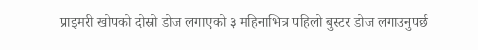प्राइमरी खोपको दोस्रो डोज लगाएको ३ महिनाभित्र पहिलो बुस्टर डोज लगाउनुपर्छ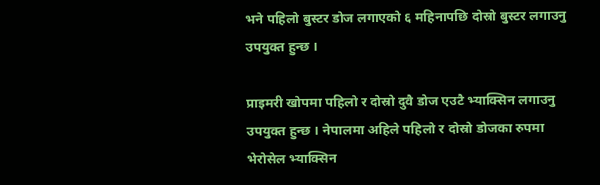भने पहिलो बुस्टर डोज लगाएको ६ महिनापछि दोस्रो बुस्टर लगाउनु उपयुक्त हुन्छ ।

प्राइमरी खोपमा पहिलो र दोस्रो दुवै डोज एउटै भ्याक्सिन लगाउनु उपयुक्त हुन्छ । नेपालमा अहिले पहिलो र दोस्रो डोजका रुपमा भेरोसेल भ्याक्सिन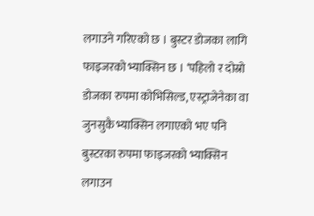लगाउने गरिएको छ । बुस्टर डोजका लागि फाइजरको भ्याक्सिन छ । ‘पहिलो र दोस्रो डोजका रुपमा कोभिसिल्ड, एस्ट्राजेनेका वा जुनसुकै भ्याक्सिन लगाएको भए पनि बुस्टरका रुपमा फाइजरको भ्याक्सिन लगाउन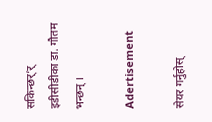सकिन्छर्’र् इडीसीडीका डा. गौतम भन्छन् ।

Adertisement

सेयर गर्नुहोस्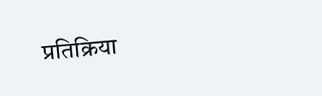प्रतिक्रिया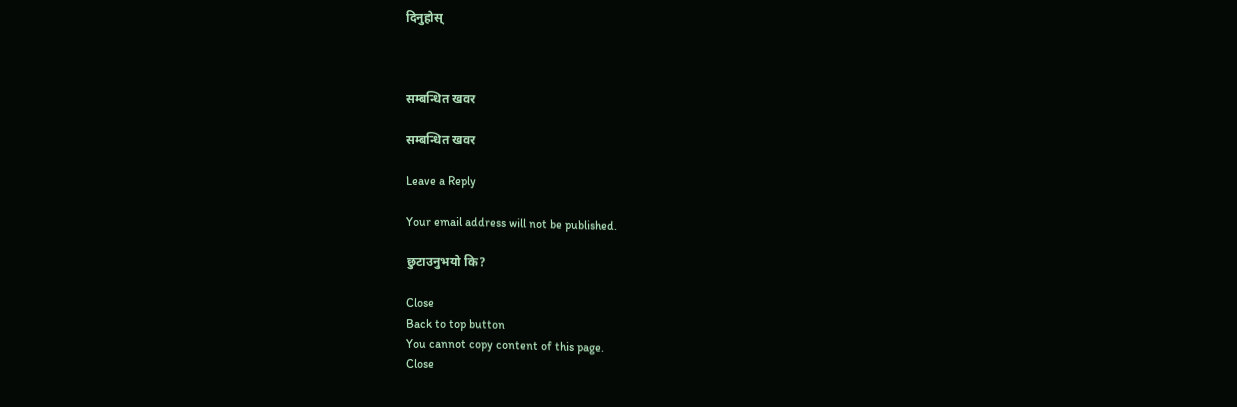दिनुहोस्



सम्बन्धित खवर

सम्बन्धित खवर

Leave a Reply

Your email address will not be published.

छुटाउनुभयो कि?

Close
Back to top button
You cannot copy content of this page.
Close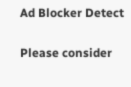Ad Blocker Detect

Please consider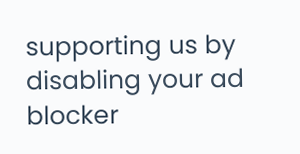supporting us by disabling your ad blocker